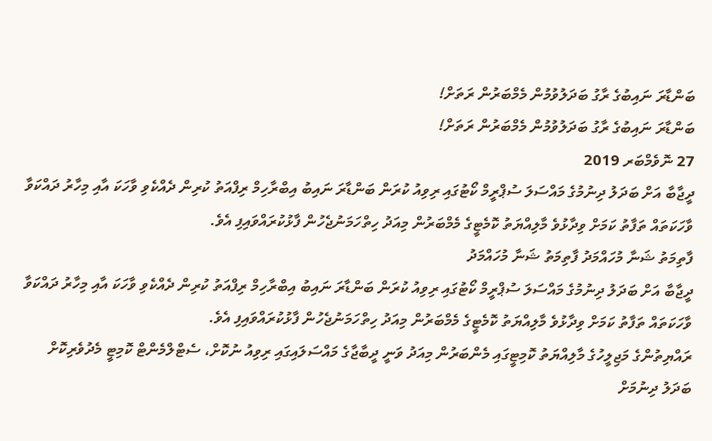ބަންޑާރަ ނައިބުގެ ރާގު ބަދަލުވުމުން މެމްބަރުން ރަތަށް!
ބަންޑާރަ ނައިބުގެ ރާގު ބަދަލުވުމުން މެމްބަރުން ރަތަށް!
27 ނޮވެމްބަރ 2019
ދީޖާބާ އަށް ބަދަލު ދިނުމުގެ މައްސަލަ ސުޕްރީމް ކޯޓުގައި ރިވިއު ކުރަން ބަންޑާރަ ނައިބު އިބްރާހިމް ރިފްއަތު ކުރިން ދެއްކެވި ވާހަކަ އާއި މިހާރު ދައްކަވާ ވާހަކަތައް ތަފާތު ކަމަށް ވިދާޅުވެ މާލިއްޔަތު ކޮމެޓީގެ މެމްބަރުން މިއަދު ހިތްހަމަނުޖެހުން ފާޅުކުރައްވައިފި އެވެ.
ފާތިމަތު ޝަނާ މުހައްމަދު ފާތިމަތު ޝަނާ މުހައްމަދު
ދީޖާބާ އަށް ބަދަލު ދިނުމުގެ މައްސަލަ ސުޕްރީމް ކޯޓުގައި ރިވިއު ކުރަން ބަންޑާރަ ނައިބު އިބްރާހިމް ރިފްއަތު ކުރިން ދެއްކެވި ވާހަކަ އާއި މިހާރު ދައްކަވާ ވާހަކަތައް ތަފާތު ކަމަށް ވިދާޅުވެ މާލިއްޔަތު ކޮމެޓީގެ މެމްބަރުން މިއަދު ހިތްހަމަނުޖެހުން ފާޅުކުރައްވައިފި އެވެ.
ރައްޔިތުންގެ މަޖިލީހުގެ މާލިއްޔަތު ކޮމިޓީގައި މެންބަރުން މިއަދު ވަނީ ދީބާޖާގެ މައްސަލައިގައި ރިވިއު ނުކޮށް، ސެޓްލްމެންޓް ކޮމިޓީ މެދުވެރިކޮށް ބަދަލު ދިނުމަށް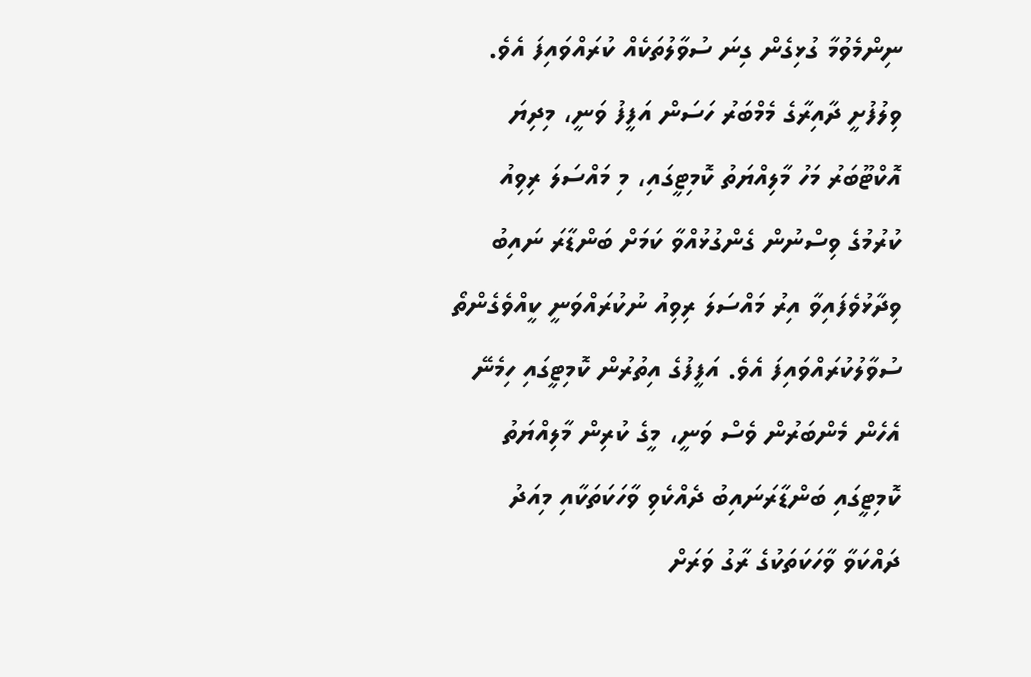ނިންމެވުމާ ގުޅިގެން ގިނަ ސުވާލުތަކެއް ކުރައްވައިފަ އެވެ.
ވިލުފުށީ ދާއިރާގެ މެމްބަރު ހަސަން އަފީފު ވަނީ، މިދިޔަ އޮކްޓޫބަރު މަހު މާލިއްޔަތު ކޮމިޓީގައި، މި މައްސަލަ ރިވިއު ކުރުމުގެ ވިސްނުން ގެންގުޅުއްވާ ކަމަށް ބަންޑާރަ ނައިބު ވިދާޅުވެފައިވާ އިރު މައްސަލަ ރިވިއު ނުކުރައްވަނީ ކީއްވެގެންތޯ ސުވާލުކުރައްވައިފަ އެވެ. އަފީފުގެ އިތުރުން ކޮމިޓީގައި ހިމެނޭ އެހެން މެންބަރުން ވެސް ވަނީ، މީގެ ކުރިން މާލިއްޔަތު ކޮމިޓީގައި ބަންޑާރަނައިބު ދެއްކެވި ވާހަކަތަކާއި މިއަދު ދައްކަވާ ވާހަކަތަކުގެ ރާގު ވަރަށް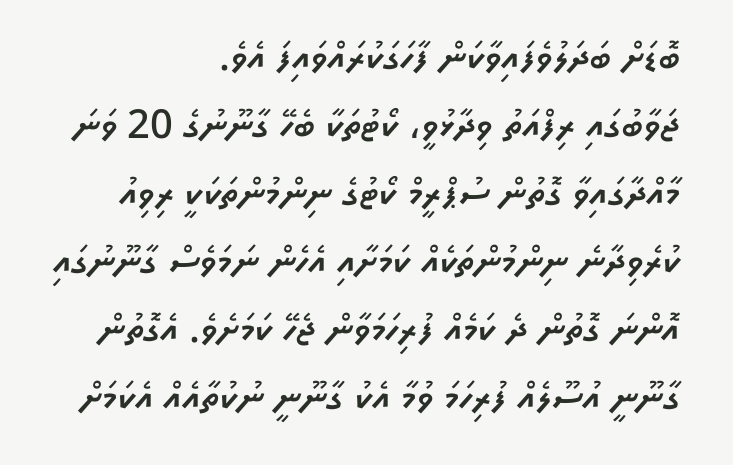ބޮޑަށް ބަދަލުވެފައިވާކަން ފާހަގަކުރައްވައިފަ އެވެ.
ޖަވާބުގައި ރިފްއަތު ވިދާޅުވީ، ކޯޓުތަކާ ބެހޭ ގާނޫނުގެ 20 ވަނަ މާއްދާގައިވާ ގޮތުން ސުޕްރީމް ކޯޓުގެ ނިންމުންތަކަކީ ރިވިއު ކުރެވިދާނެ ނިންމުންތަކެއް ކަމަށާއި އެހެން ނަމަވެސް ގާނޫނުގައި އޮންނަ ގޮތުން ދެ ކަމެއް ފުރިހަމަވާން ޖެހޭ ކަމަށެވެ. އެގޮތުން ގާނޫނީ އުސޫލެއް ފުރިހަމަ ވުމާ އެކު ގާނޫނީ ނުކުތާއެއް އެކަމަށް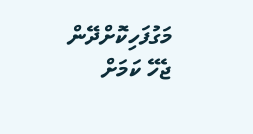މަގުފަހިކޮށްދޭން ޖެހޭ ކަމަށް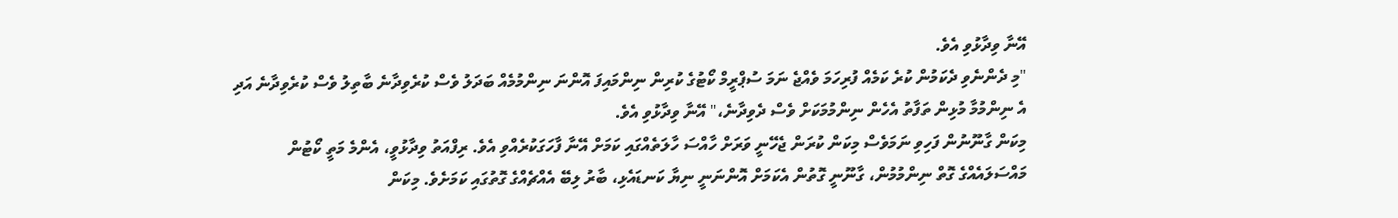އޭނާ ވިދާޅުވި އެވެ.
"މި ދެންނެވި ދެކަމުން ކުރެ ކަމެއް ފުރިހަމަ ވެއްޖެ ނަމަ ސުޕްރީމް ކޯޓުގެ ކުރިން ނިންމައިފަ އޮންނަ ނިންމުމެއް ބަދަލު ވެސް ކުރެވިދާނެ ބާތިލު ވެސް ކުރެވިދާނެ އަދި އެ ނިންމުމާ މުޅިން ތަފާތު އެހެން ނިންމުމަކަށް ވެސް ދެވިދާނެ،" އޭނާ ވިދާޅުވި އެވެ.
މިކަން ގާނޫނުން ފަހިވި ނަމަވެސް މިކަން ކުރަން ޖެހޭނީ ވަރަށް ހާއްސަ ހާލަތެއްގައި ކަމަށް އޭނާ ފާހަގަކުރެއްވި އެވެ. ރިފްއަތު ވިދާޅުވީ، އެންމެ މަތީ ކޯޓުން މައްސަލައެއްގެ ގޮތް ނިންމުމުން، ގާނޫނީ ގޮތުން އެކަމަށް އޮންނަނީ ނިޔާ ކަނޑައެޅި، ބާރު ލިބޭ އެއްޗެއްގެ ގޮތުގައި ކަމަށެވެ. މިކަން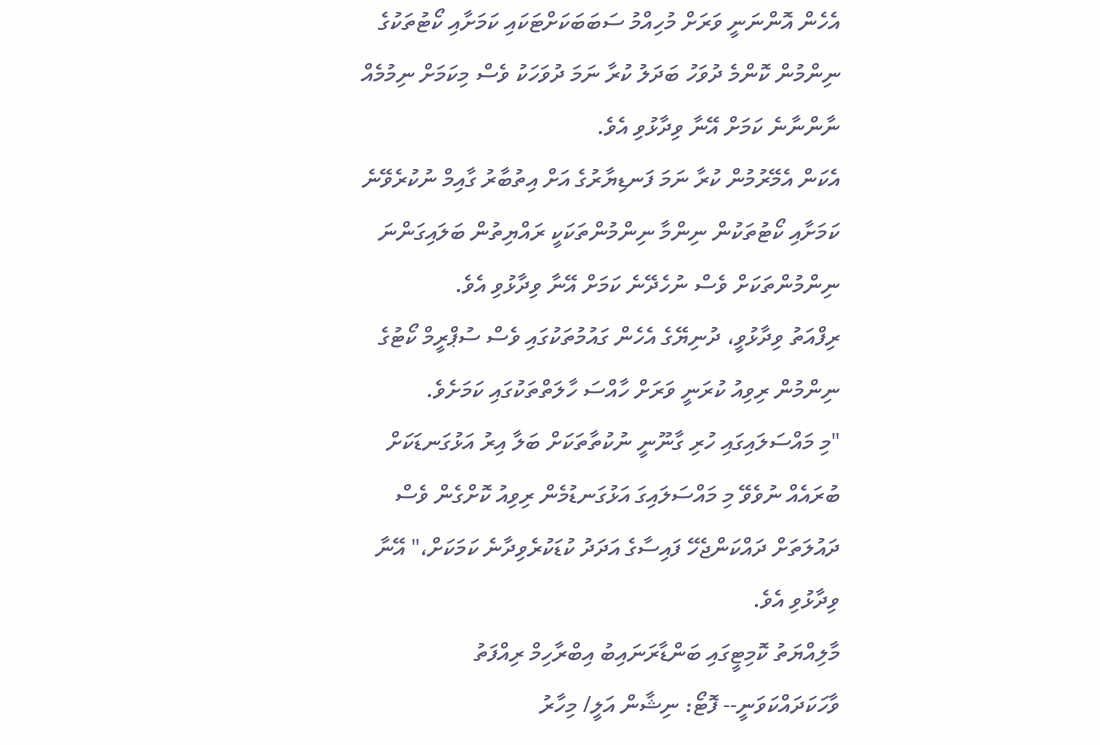އެހެން އޮންނަނީ ވަރަށް މުހިއްމު ސަބަބަކަށްޓަކައި ކަމަށާއި ކޯޓުތަކުގެ ނިންމުން ކޮންމެ ދުވަހު ބަދަލު ކުރާ ނަމަ ދުވަހަކު ވެސް މިކަމަށް ނިމުމެއް ނާންނާނެ ކަމަށް އޭނާ ވިދާޅުވި އެވެ.
އެކަން އެމޭރުމުން ކުރާ ނަމަ ފަނޑިޔާރުގެ އަށް އިތުބާރު ގާއިމް ނުކުރެވޭނެ ކަމަށާއި ކޯޓުތަކުން ނިންމާ ނިންމުންތަކަކީ ރައްޔިތުން ބަލައިގަންނަ ނިންމުންތަކަށް ވެސް ނުހެދޭނެ ކަމަށް އޭނާ ވިދާޅުވި އެވެ.
ރިފްއަތު ވިދާޅުވީ، ދުނިޔޭގެ އެހެން ގައުމުތަކުގައި ވެސް ސުޕްރީމް ކޯޓުގެ ނިންމުން ރިވިއު ކުރަނީ ވަރަށް ހާއްސަ ހާލަތްތަކުގައި ކަމަށެވެ.
"މި މައްސަލައިގައި ހުރި ގާނޫނީ ނުކުތާތަކަށް ބަލާ އިރު އަޅުގަނޑަކަށް ބުރައެއް ނުވެވޭ މި މައްސަލައިގަ އަޅުގަނޑުމެން ރިވިއު ކޮށްގެން ވެސް ދައުލަތަށް ދައްކަންޖެހޭ ފައިސާގެ އަދަދު ކުޑަކުރެވިދާނެ ކަމަކަށް،" އޭނާ ވިދާޅުވި އެވެ.
މާލިއްޔަތު ކޮމިޓީގައި ބަންޑާރަނައިބު އިބްރާހިމް ރިއްފަތު ވާހަކަދައްކަވަނީ-- ފޮޓޯ: ނިޝާން އަލީ/ މިހާރު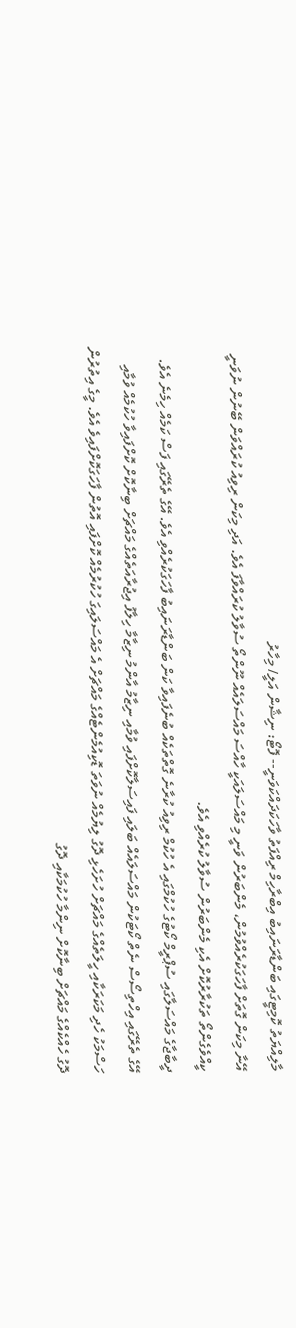މާލިއްޔަތު ކޮމިޓީގައި ބަންޑާރަނައިބު އިބްރާހިމް ރިއްފަތު ވާހަކަދައްކަވަނީ-- ފޮޓޯ: ނިޝާން އަލީ/ މިހާރު
އޭނާ މިކަން ގޮތަށް ފާހަގަކުރެއްވުމުން، މެންބަރުން ވަނީ މި މައްސަލައަކީ ހާއްސަ މައްސަލައެއް ނޫންތޯ ސުވާލު ކުރައްވާފަ އެވެ. އަދި މިކަން ރިވިއު ކުރައްވަން ބޭނުން ނުވަނީ ކީއްވެގެންތޯ ތަކުރާރުކޮށް އެކި މެންބަރުން ސުވާލު ކުރެއްވި އެވެ.
ދީބާޖާގެ މައްސަލާގައި ސުޕްރީމް ކޯޓުގެ ހުކުމްގައި އެ ހުކުމް ރިވިއު ކުރާނެ ގޮތްތަކެއް ބުނެފައިވާ ކަން ބަންޑާރަނައިބު ފާހަގަކުރެއްވި އެވެ. އޭގެ ތެރޭގައި ފަސް ކަމެއް ހިމެނެ އެވެ.
އޭގެ ތެރޭގައި އިހްތިސޯސް ނެތް ކޯޓަކުން މައްސަލައެއް ބަލައި ފައިސަލާކޮށްފައި ވުމާއި ނިޒާމު އާންމު ނިޒާމާ ހިލާފު އިޖުރާއަތެއްގެ މައްޗަށް ބިނާކޮށް ކޮށްފައިވާ ހުކުމެއް ވުމާއި ހަސްމަކު ހެދި މަކަރަކާއި ހީލަތެއްގެ މައްޗަށް ހުށަހެޅި ދޮގު ލިޔުމެއް ނުވަތަ ޑޮކިއުމެންޓެއްގެ މައްޗަށް އެ މައްސަލައިގަ ހުކުރުމެއް ކޮށްފައި އޮތުން ފާހަގަކޮށްފައިވެ އެވެ. މީގެ އިތުރުން ދޮގު ހެއްކެއްގެ މައްޗަށް ބިނާކޮށް ނިންމާ ހުކުމަކާއި ދޮގު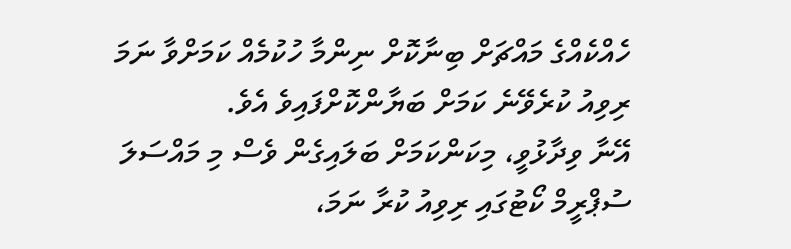ހެއްކެއްގެ މައްޗަށް ބިނާކޮށް ނިންމާ ހުކުމެއް ކަމަށްވާ ނަމަ ރިވިއު ކުރެވޭނެ ކަމަށް ބަޔާންކޮށްފައިވެ އެވެ.
އޭނާ ވިދާޅުވީ، މިކަންކަމަށް ބަލައިގެން ވެސް މި މައްސަލަ ސުޕްރީމް ކޯޓުގައި ރިވިއު ކުރާ ނަމަ،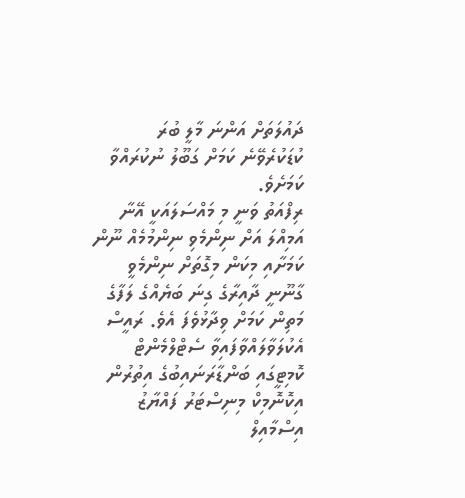ދައުލަތަށް އަންނަ މާލީ ބުރަ ކުޑަކުރެވޭނެ ކަމަށް ގަބޫލު ނުކުރައްވާ ކަމަށެވެ.
ރިފްއަތު ވަނީ މި މައްސަލައަކީ އޭނާ އަމިއްލަ އަށް ނިންމެވި ނިންމުމެއް ނޫން ކަމަށާއި މިކަން މިގޮތަށް ނިންމެވީ ގާނޫނީ ދާއިރާގެ ގިނަ ބަޔެއްގެ ލަފާގެ މަތިން ކަމަށް ވިދާޅުވެފަ އެވެ. ރައީސް އެކުލަވާލައްވާފައިވާ ސެޓްލްމެންޓް ކޮމިޓީގައި ބަންޑާރަނައިބުގެ އިތުރުން އިކޮނޮމިކް މިނިސްޓަރު ފައްޔާޒު އިސްމާއިލް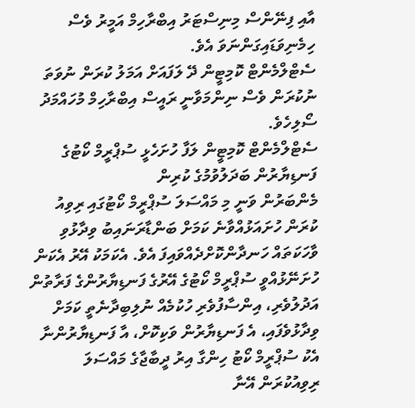އާއި ފިނޭންސް މިނިސްޓަރު އިބްރާހިމް އަމީރު ވެސް ހިމެނިވަޑައިގަންނަވަ އެވެ.
ސެޓްލްމެންޓް ކޮމިޓީން ދޭ ލަފައަށް އަމަލު ކުރަން ނުވަތަ ނުކުރަން ވެސް ނިންމަވާނީ ރައީސް އިބްރާހިމް މުހައްމަދު ސޯލިހެވެ.
ސެޓްލްމެންޓް ކޮމިޓީން ލަފާ ހުށަހެޅީ ސުޕްރީމް ކޯޓުގެ ފަނޑިޔާރުން ބަދަލުވުމުގެ ކުރިން
މެންބަރުން ވަނީ މި މައްސަލަ ސުޕްރީމް ކޯޓުގައި ރިވިއު ކުރަން ހުށައަޅުއްވާނެ ކަމަށް ބަންޑާރަނައިބު ވިދާޅުވި ވާހަކަތައް ހަނދާންކޮށްދެއްވައިފަ އެވެ. އެކަމަކު އޭރު އެކަން ހުށަނޭޅުއްވީ ސުޕްރީމް ކޯޓުގެ އޭރުގެ ފަނޑިޔާރުންގެ ފަރާތުން އަދުލުވެރި، އިންސާފުވެރި ހުކުމެއް ނުލިބިދާނެތީ ކަމަށް ވިދާޅުވެފައި، އެ ފަނޑިޔާރުން ވަކިކޮށް، އާ ފަނޑިޔާރުންނާ އެކު ސުޕްރީމް ކޯޓު ހިންގާ އިރު ދީބާޖާގެ މައްސަލަ ރިވިއުކުރަން އޭނާ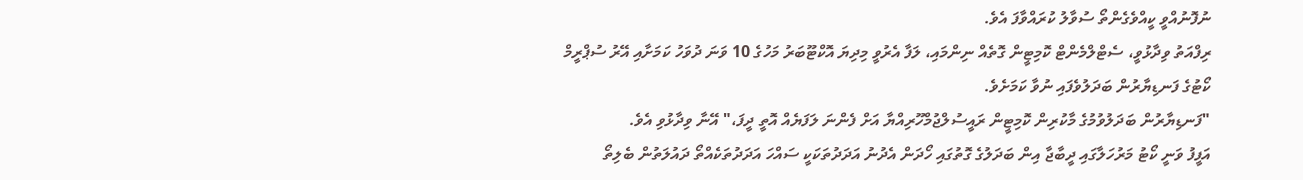ނުފޮނުއްވީ ކީއްވެގެންތޯ ސުވާލު ކުރައްވާފަ އެވެ.
ރިފްއަތު ވިދާޅުވީ، ސެޓްލްމެންޓް ކޮމިޓީން ގޮތެއް ނިންމައި، ލަފާ އެރުވީ މިދިޔަ އޮކްޓޫބަރު މަހުގެ 10 ވަނަ ދުވަހު ކަމަށާއި އޭރު ސުޕްރީމް ކޯޓުގެ ފަނޑިޔާރުން ބަދަލުވެފައި ނުވާ ކަމަށެވެ.
"ފަނޑިޔާރުން ބަދަލުވުމުގެ މާކުރިން ކޮމިޓީން ރައީސުލްޖުމްހޫރިއްޔާ އަށް ފެންނަ ލަފަޔެއް އޮތީ ދީފަ،" އޭނާ ވިދާޅުވި އެވެ.
އަފީފު ވަނީ ކޯޓު މަރުހަލާގައި ދީބާޖާ އިން ބަދަލުގެ ގޮތުގައި ހޯދަން އެދުނު އަދަދުތަކަކީ ސައްހަ އަދަދުތަކެއްތޯ ދައުލަތުން ބެލިތޯ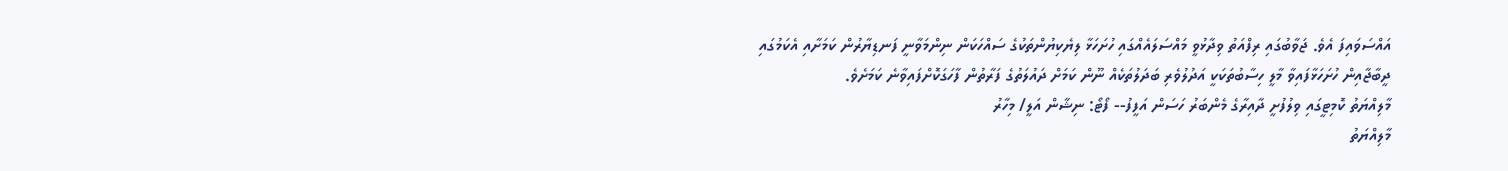އައްސަވައިފަ އެވެ. ޖަވާބުގައި ރިފްއަތު ވިދާޅުވީ މައްސަލައެއްގައި ހުށަހަޅާ ލިޔެކިޔުންތަކުގެ ސައްހަކަން ނިންމަވާނީ ފަނޑިޔާރުން ކަމަށާއި އެކަމުގައި ދީބާޖާއިން ހުށަހަޅާފައިވާ މާލީ ހިސާބުތަކަކީ އަދުލުވެރި ބަދަލުތަކެއް ނޫން ކަމަށް ދައުލަތުގެ ފަރާތުން ފާހަގަކޮށްފައިވާނެ ކަމަށެވެ.
މާލިއްޔަތު ކޮމިޓީގައި ވިލުފުށީ ދާއިރާގެ މެންބަރު ހަސަން އަފީފު-- ފޯޓޯ: ނިޝާން އަލީ/ މިހާރު
މާލިއްޔަތު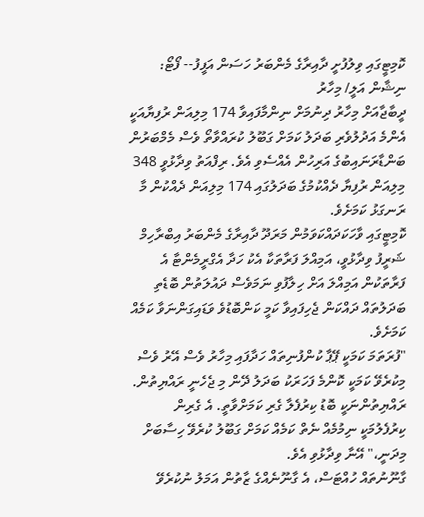ކޮމިޓީގައި ވިލުފުށީ ދާއިރާގެ މެންބަރު ހަސަން އަފީފު-- ފޯޓޯ: ނިޝާން އަލީ/ މިހާރު
ދީބާޖާއަށް މިހާރު ދިނުމަށް ނިންމާފައިވާ 174 މިލިއަން ރުފިޔާއަކީ އެންމެ އަދުލުވެރި ބަދަލު ކަމަށް ގަބޫލު ކުރައްވާތޯ ވެސް މެމްބަރުން ބަންޑާރަނައިބުގެ އަރިހުން އެއްސެވި އެވެ. ރިފްއަތު ވިދާޅުވީ 348 މިލިއަން ރުފިޔާ ދެއްކުމުގެ ބަދަލުގައި 174 މިލިއަން ދެއްކުން މާ ރަނގަޅު ކަމަށެވެ.
ކޮމިޓީގައި ވާހަކަދައްކަވަމުން މަރަދޫ ދާއިރާގެ މެންބަރު އިބްރާހިމް ޝަރީފު ވިދާޅުވީ، އަމިއްލަ ފަރާތަކާ އެކު ހަދާ އެގްރީމެންޓާ އެ ފަރާތަކުން އަމިއްލަ އަށް ހިލާފުވި ނަމަވެސް ދައުލަތުން ބޮޑެތި ބަދަލުތައް ދައްކަން ޖެހިފައިވާ ކަމީ ކަންބޮޑުވެ ވަޑައިގަންނަވާ ކަމެއް ކަމަށެވެ.
"ފުރަތަމަ ކަމަކީ ޕޭޕާ ކުންފުނިތައް ހަދާފައި މިހާރު ވެސް އޭރު ވެސް މިކުރެވޭ ކަމަކީ ކޮންމެ ފަހަރަކު ބަދަލު ދޭން މި ޖެހެނީ ރައްޔިތުން. ރައްޔިތުންނަކީ ބޮޑު ކިރުފެލާ ގެރި ކަމަށްވާތީ. އެ ގެރިން ކިރުފެލުމަކީ ނިމުމެއް ނެތް ކަމެއް ކަމަށް ގަބޫލު ކުރެވޭ ހިސާބަށް މިދަނީ،" އޭނާ ވިދާޅުވި އެވެ.
ގާނޫނުތައް ހުއްޓަސް، އެ ގާނޫނެއްގެ ޒާތުން އަމަލު ނުކުރެވޭ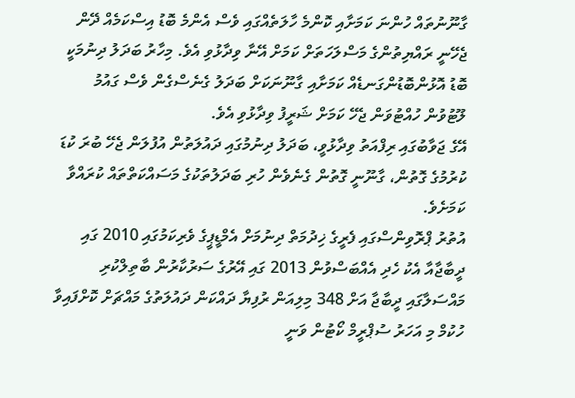ގާނޫނުތައް ހުންނަ ކަމަށާއި ކޮންމެ ހާލަތެއްގައި ވެސް އެންމެ ބޮޑު އިސްކަމެއް ދޭން ޖެހޭނީ ރައްޔިތުންގެ މަސްލަހަތަށް ކަމަށް އޭނާ ވިދާޅުވި އެވެ. މިހާރު ބަދަލު ދިނުމަކީ ބޮޑު އޮޅުންބޮޑުންގަނޑެއް ކަމަށާއި ގާނޫނަކަށް ބަދަލު ގެނެސްގެން ވެސް ގައުމު ލޫޓުވުން ހުއްޓުވަން ޖެހޭ ކަމަށް ޝަރީފު ވިދާޅުވި އެވެ.
އޭގެ ޖަވާބުގައި ރިފްއަތު ވިދާޅުވީ، ބަދަލު ދިނުމުގައި ދައުލަތުން އުފުލަން ޖެހޭ ބުރަ ކުޑަ ކުރުމުގެ ގޮތުން، ގާނޫނީ ގޮތުން ގެނެވެން ހުރި ބަދަލުތަކުގެ މަސައްކަތްތައް ކުރައްވާ ކަމަށެވެ.
އުތުރު ޕްރޮވިންސްގައި ފެރީގެ ޚިދުމަތް ދިނުމަށް އެމްޑީޕީގެ ވެރިކަމުގައި 2010 ގައި ދީބާޖާއާ އެކު ހެދި އެއްބަސްވުން 2013 ގައި އޭރުގެ ސަރުކާރުން ބާތިލްކުރި މައްސަލާގައި ދީބާޖާ އަށް 348 މިލިއަން ރުފިޔާ ދައްކަން ދައުލަތުގެ މައްޗަށް ކޮށްފައިވާ ހުކުމް މި އަހަރު ސުޕްރީމް ކޯޓުން ވަނީ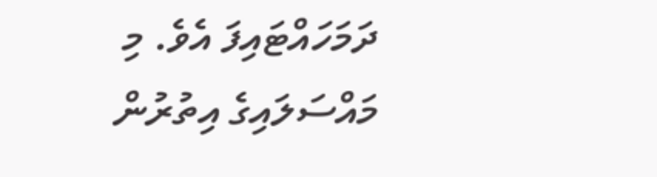ދަމަހައްޓައިފަ އެވެ. މި މައްސަލައިގެ އިތުރުން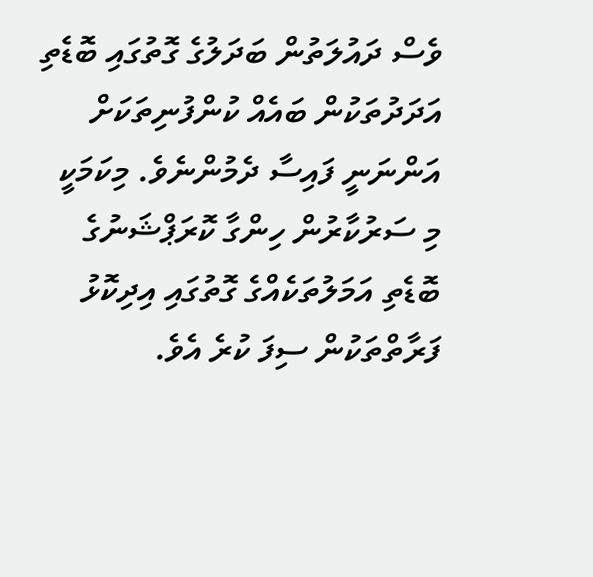ވެސް ދައުލަތުން ބަދަލުގެ ގޮތުގައި ބޮޑެތި އަދަދުތަކުން ބައެއް ކުންފުނިތަކަށް އަންނަނީ ފައިސާ ދެމުންނެވެ. މިކަމަކީ މި ސަރުކާރުން ހިންގާ ކޮރަޕްޝަނުގެ ބޮޑެތި އަމަލުތަކެއްގެ ގޮތުގައި އިދިކޮޅު ފަރާތްތަކުން ސިފަ ކުރެ އެވެ.